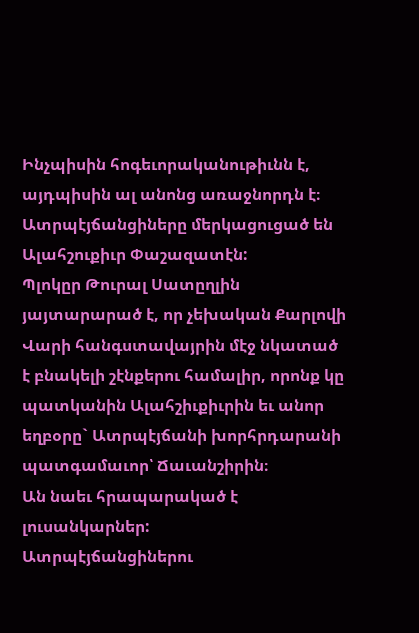Ինչպիսին հոգեւորականութիւնն է, այդպիսին ալ անոնց առաջնորդն է։ Ատրպէյճանցիները մերկացուցած են Ալահշուքիւր Փաշազատէն:
Պլոկըր Թուրալ Սատըղլին յայտարարած է, որ չեխական Քարլովի Վարի հանգստավայրին մէջ նկատած է բնակելի շէնքերու համալիր, որոնք կը պատկանին Ալահշիւքիւրին եւ անոր եղբօրը` Ատրպէյճանի խորհրդարանի պատգամաւոր՝ Ճաւանշիրին։
Ան նաեւ հրապարակած է լուսանկարներ:
Ատրպէյճանցիներու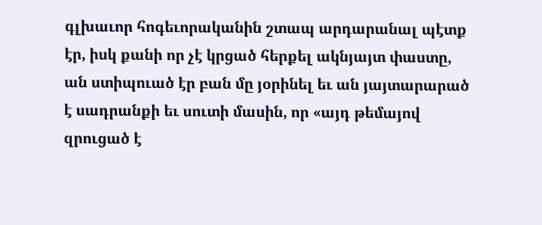գլխաւոր հոգեւորականին շտապ արդարանալ պէտք էր, իսկ քանի որ չէ կրցած հերքել ակնյայտ փաստը, ան ստիպուած էր բան մը յօրինել եւ ան յայտարարած է սադրանքի եւ սուտի մասին, որ «այդ թեմայով զրուցած է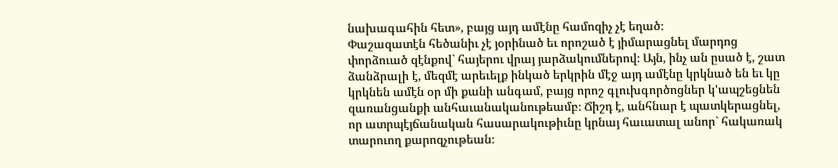նախագահին հետ», բայց այդ ամէնը համոզիչ չէ եղած։
Փաշազատէն հեծանիւ չէ յօրինած եւ որոշած է յիմարացնել մարդոց փորձուած զէնքով` հայերու վրայ յարձակումներով։ Այն, ինչ ան ըսած է, շատ ձանձրալի է, մեզմէ արեւելք ինկած երկրին մէջ այդ ամէնը կրկնած են եւ կը կրկնեն ամէն օր մի քանի անգամ, բայց որոշ գլուխգործոցներ կ'ապշեցնեն զառանցանքի անհաւանականութեամբ։ Ճիշդ է, անհնար է պատկերացնել, որ ատրպէյճանական հասարակութիւնը կրնայ հաւատալ անոր` հակառակ տարուող քարոզչութեան։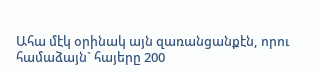Ահա մէկ օրինակ այն զառանցանքէն, որու համաձայն` հայերը 200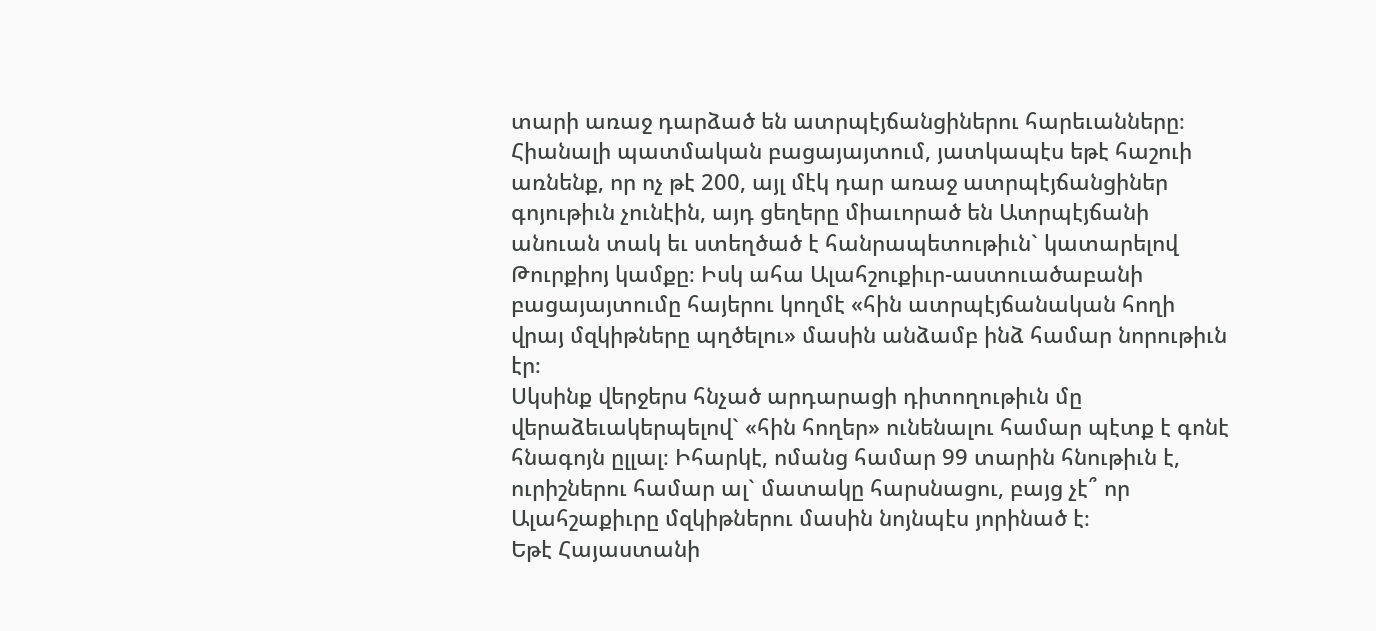տարի առաջ դարձած են ատրպէյճանցիներու հարեւանները։ Հիանալի պատմական բացայայտում, յատկապէս եթէ հաշուի առնենք, որ ոչ թէ 200, այլ մէկ դար առաջ ատրպէյճանցիներ գոյութիւն չունէին, այդ ցեղերը միաւորած են Ատրպէյճանի անուան տակ եւ ստեղծած է հանրապետութիւն` կատարելով Թուրքիոյ կամքը։ Իսկ ահա Ալահշուքիւր-աստուածաբանի բացայայտումը հայերու կողմէ «հին ատրպէյճանական հողի վրայ մզկիթները պղծելու» մասին անձամբ ինձ համար նորութիւն էր։
Սկսինք վերջերս հնչած արդարացի դիտողութիւն մը վերաձեւակերպելով` «հին հողեր» ունենալու համար պէտք է գոնէ հնագոյն ըլլալ։ Իհարկէ, ոմանց համար 99 տարին հնութիւն է, ուրիշներու համար ալ` մատակը հարսնացու, բայց չէ՞ որ Ալահշաքիւրը մզկիթներու մասին նոյնպէս յորինած է։
Եթէ Հայաստանի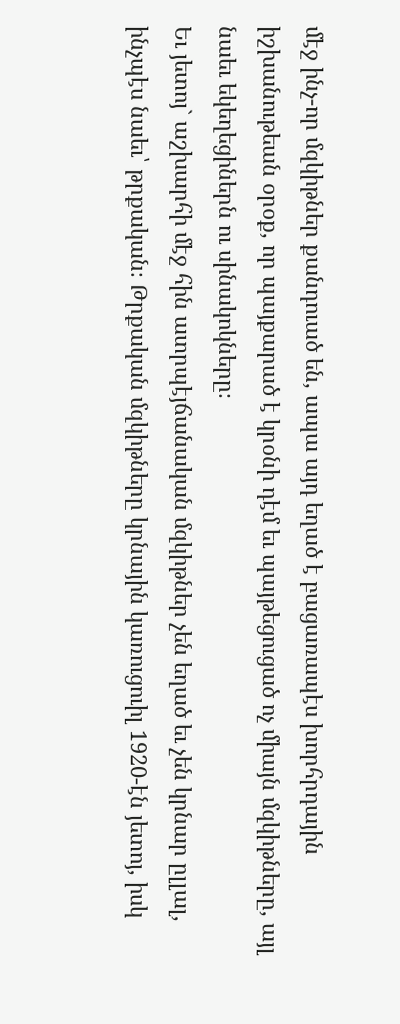մէջ ինչ-որ մզկիթներ քանդուած են, ապա այդ եղած է բացառապէս խորհրդային իշխանութեան օրօք, որ պայքարած է կրօնի դէմ եւ պայթեցուցած ոչ միայն մզկիթները, այլ նաեւ եկեղեցիներն ու սինակոկները։
Եւ յետոյ` աշխարհի մէջ հին ատրպէյճանական մզկիթներ չեն եղած եւ չեն կրնար ըլլալ, ինչպէս նաեւ՝ թրքական։ Թրքական մզկիթները կրնային կառուցուիլ 1920-էն յետոյ, իսկ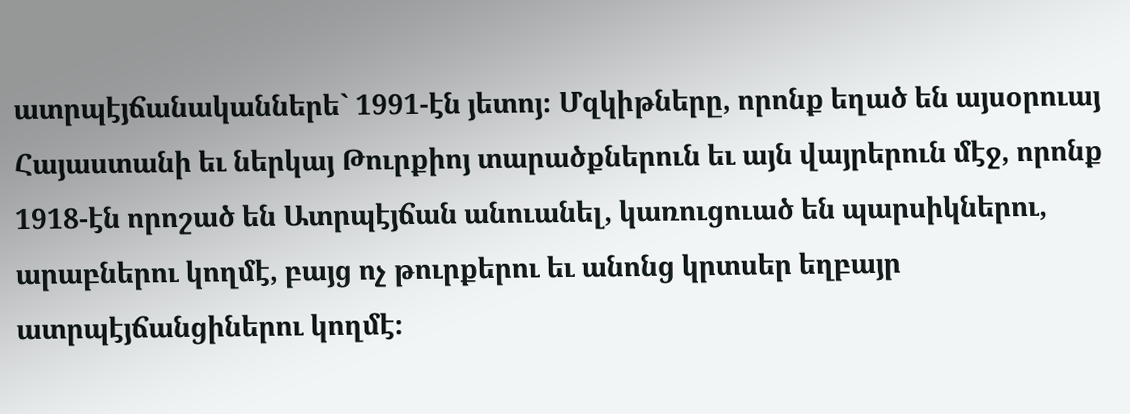ատրպէյճանականներե` 1991-էն յետոյ։ Մզկիթները, որոնք եղած են այսօրուայ Հայաստանի եւ ներկայ Թուրքիոյ տարածքներուն եւ այն վայրերուն մէջ, որոնք 1918-էն որոշած են Ատրպէյճան անուանել, կառուցուած են պարսիկներու, արաբներու կողմէ, բայց ոչ թուրքերու եւ անոնց կրտսեր եղբայր ատրպէյճանցիներու կողմէ։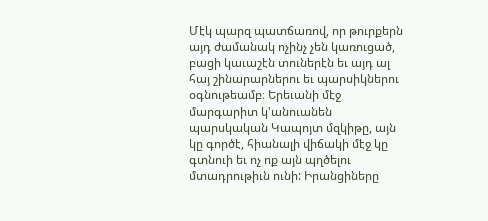Մէկ պարզ պատճառով, որ թուրքերն այդ ժամանակ ոչինչ չեն կառուցած, բացի կաւաշէն տուներէն եւ այդ ալ հայ շինարարներու եւ պարսիկներու օգնութեամբ։ Երեւանի մէջ մարգարիտ կ'անուանեն պարսկական Կապոյտ մզկիթը, այն կը գործէ, հիանալի վիճակի մէջ կը գտնուի եւ ոչ ոք այն պղծելու մտադրութիւն ունի: Իրանցիները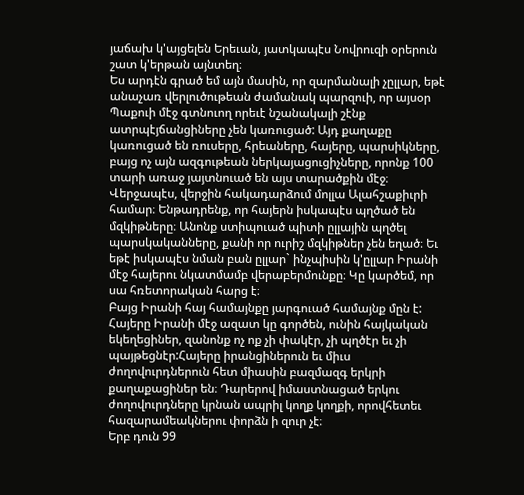յաճախ կ'այցելեն Երեւան, յատկապէս Նովրուզի օրերուն շատ կ'երթան այնտեղ։
Ես արդէն գրած եմ այն մասին, որ զարմանալի չըլլար, եթէ անաչառ վերլուծութեան ժամանակ պարզուի, որ այսօր Պաքուի մէջ գտնուող որեւէ նշանակալի շէնք ատրպէյճանցիները չեն կառուցած: Այդ քաղաքը կառուցած են ռուսերը, հրեաները, հայերը, պարսիկները, բայց ոչ այն ազգութեան ներկայացուցիչները, որոնք 100 տարի առաջ յայտնուած են այս տարածքին մէջ։
Վերջապէս, վերջին հակադարձում մոլլա Ալահշաքիւրի համար։ Ենթադրենք, որ հայերն իսկապէս պղծած են մզկիթները։ Անոնք ստիպուած պիտի ըլլային պղծել պարսկականները, քանի որ ուրիշ մզկիթներ չեն եղած։ Եւ եթէ իսկապէս նման բան ըլլար` ինչպիսին կ'ըլլար Իրանի մէջ հայերու նկատմամբ վերաբերմունքը։ Կը կարծեմ, որ սա հռետորական հարց է։
Բայց Իրանի հայ համայնքը յարգուած համայնք մըն է: Հայերը Իրանի մէջ ազատ կը գործեն, ունին հայկական եկեղեցիներ, զանոնք ոչ ոք չի փակէր, չի պղծէր եւ չի պայթեցնէր:Հայերը իրանցիներուն եւ միւս ժողովուրդներուն հետ միասին բազմազգ երկրի քաղաքացիներ են։ Դարերով իմաստնացած երկու ժողովուրդները կրնան ապրիլ կողք կողքի, որովհետեւ հազարամեակներու փորձն ի զուր չէ։
Երբ դուն 99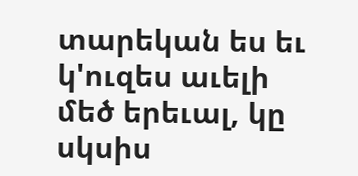տարեկան ես եւ կ'ուզես աւելի մեծ երեւալ, կը սկսիս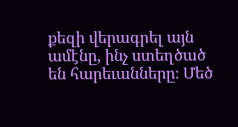քեզի վերագրել այն ամէնը, ինչ ստեղծած են հարեւանները։ Մեծ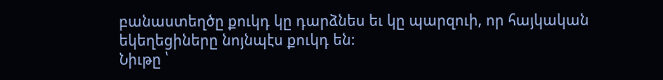բանաստեղծը քուկդ կը դարձնես եւ կը պարզուի, որ հայկական եկեղեցիները նոյնպէս քուկդ են:
Նիւթը ՝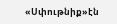«Սփութնիք»էն